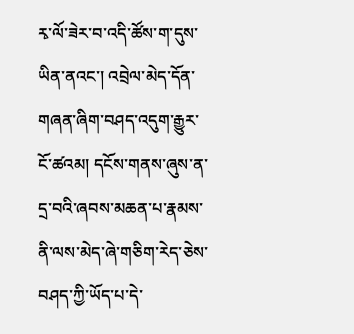རྭ་ལོ་ཟེར་བ་འདི་ཚོས་ག་དུས་ཡིན་ནའང་། འབྲེལ་མེད་དོན་གཞན་ཞིག་བཤད་འདུག་རྒྱུར་ངོ་ཚའམ། དངོས་གནས་ཞུས་ན་དྲ་བའི་ཞབས་མཆན་པ་རྣམས་ནི་ལས་མེད་ཞེ་གཅིག་རེད་ཅེས་བཤད་ཀྱི་ཡོད་པ་དེ་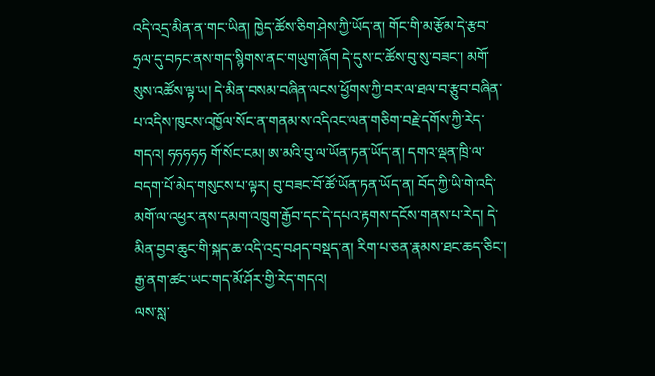འདི་འདྲ་མིན་ན་གང་ཡིན། ཁྱེད་ཚོས་ཅིག་ཤེས་ཀྱི་ཡོད་ན། གོང་གི་མ་རྩོམ་དེ་རྩབ་ཧྲལ་དུ་བཏང་ནས་གད་སྙིགས་ནང་གཡུག་ཞོག དེ་དུས་ང་ཚོས་བུ་སུ་བཟང་། མགོ་སུས་འཚོས་ལྟ་ཡ། དེ་མིན་བསམ་བཞིན་ལངས་ཕྱོགས་ཀྱི་བར་ལ་ཐལ་བ་རྩུབ་བཞིན་པ་འདིས་ཁུངས་འཁྱོལ་སོང་ན་གནམ་ས་འདིའང་ལན་གཅིག་བརྗེ་དགོས་ཀྱི་རེད་གདའ། ཧཧཧཧཧ གོ་སོང་ངམ། ཨ་མའི་བུ་ལ་ཡོན་ཏན་ཡོད་ན། དགའ་ལྡན་ཁྲི་ལ་བདག་པོ་མེད་གསུངས་པ་ལྟར། བུ་བཟང་བོ་ཚོ་ཡོན་ཏན་ཡོད་ན། བོད་ཀྱི་ཡི་གེ་འདི་མགོ་ལ་འཕྱར་ནས་དམག་འཁྲུག་རྒྱོབ་དང་དེ་དཔའ་རྟགས་དངོས་གནས་པ་རེད། དེ་མིན་བྱབ་ཆུང་གི་སྐད་ཆ་འདི་འདྲ་བཤད་བསྡད་ན། རིག་པ་ཅན་རྣམས་ཐང་ཆད་ཅིང་། རྒྱ་ནག་ཚང་ཡང་གད་མོ་ཤོར་གྱི་རེད་གདའ།
ལས་སླ་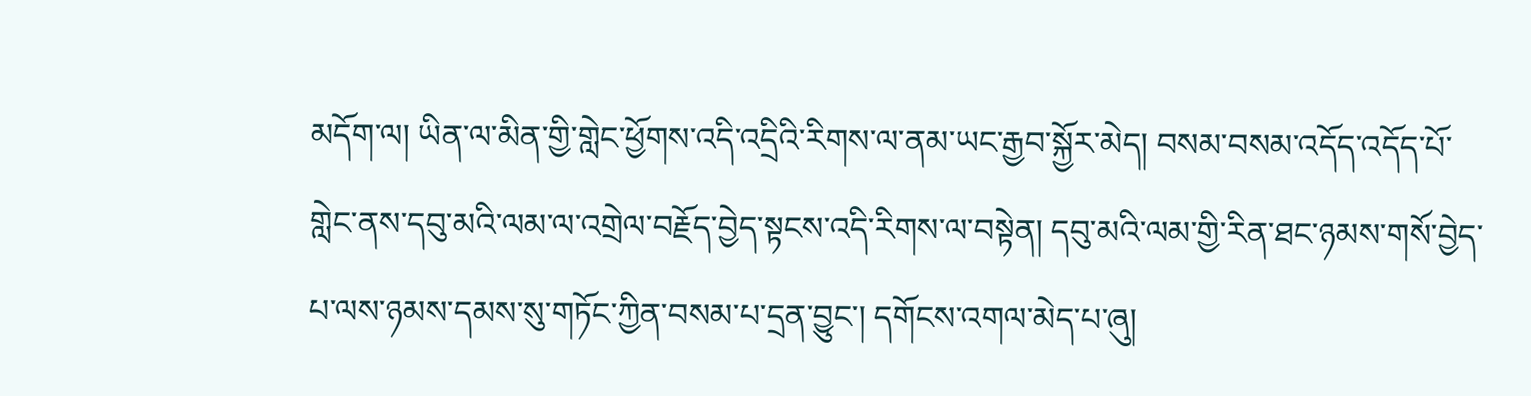མདོག་ལ། ཡིན་ལ་མིན་གྱི་གླེང་ཕྱོགས་འདི་འདྲིའི་རིགས་ལ་ནམ་ཡང་རྒྱབ་སྐྱོར་མེད། བསམ་བསམ་འདོད་འདོད་པོ་གླེང་ནས་དབུ་མའི་ལམ་ལ་འགྲེལ་བརྗོད་བྱེད་སྟངས་འདི་རིགས་ལ་བསྟེན། དབུ་མའི་ལམ་གྱི་རིན་ཐང་ཉམས་གསོ་བྱེད་པ་ལས་ཉམས་དམས་སུ་གཏོང་ཀྱིན་བསམ་པ་དྲན་བྱུང་། དགོངས་འགལ་མེད་པ་ཞུ།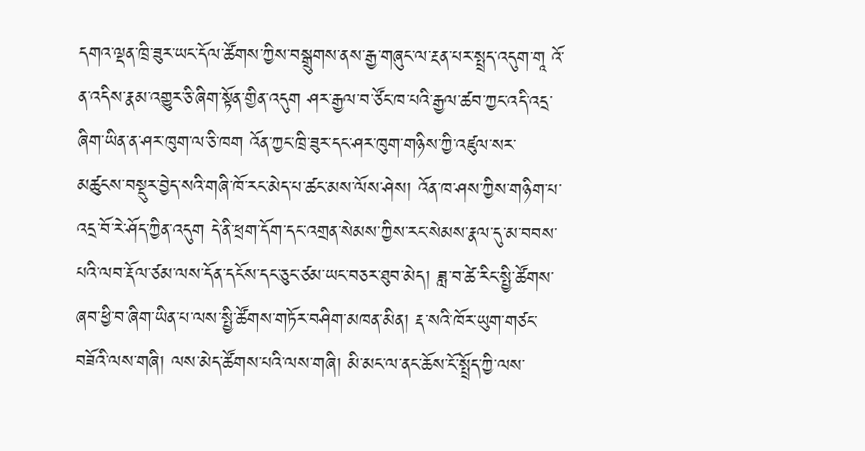དགའ་ལྡན་ཁྲི་ཟུར་ཡང་དོལ་ཚོགས་ཀྱིས་བསྒྲུགས་ནས་རྒྱ་གཞུང་ལ་རྔན་པར་སྤྲད་འདུག་གཱ འོ་ན་འདིས་རྣམ་འགྱུར་ཅི་ཞིག་སྟོན་གྱིན་འདུག ཤར་རྒྱལ་བ་ཙོང་ཁ་པའི་རྒྱལ་ཚབ་ཀྱང་འདི་འདྲ་ཞིག་ཡིན་ན་ཤར་ཁུག་ལ་ཅི་ཁག འོན་ཀྱང་ཁྲི་ཟུར་དང་ཤར་ཁུག་གཉིས་ཀྱི་འཛུལ་སར་མཚུངས་བསྡུར་བྱེད་སའི་གཞི་ཁོ་རང་མེད་པ་ཚང་མས་ལོས་ཤེས། འོན་ཁ་ཤས་ཀྱིས་གཉིག་པ་འདྲ་བོ་རེ་ཤོད་ཀྱིན་འདུག དེ་ནི་ཕྲག་དོག་དང་འགྲན་སེམས་ཀྱིས་རང་སེམས་རྣལ་དུ་མ་བབས་པའི་ལབ་རྡོལ་ཙམ་ལས་དོན་དངོས་དང་ཅུང་ཙམ་ཡང་བཅར་ཐུབ་མེད། ཟླ་བ་ཚེ་རིང་སྤྱི་ཚོགས་ཞབ་ཕྱི་བ་ཞིག་ཡིན་པ་ལས་སྤྱི་ཚོགས་གཏོར་བཤིག་མཁན་མིན། རྡ་སའི་ཁོར་ཡུག་གཙང་བཟོའི་ལས་གཞི། ལས་མེད་ཚོགས་པའི་ལས་གཞི། མི་མང་ལ་ནང་ཆོས་ངོ་སྤྲོད་ཀྱི་ལས་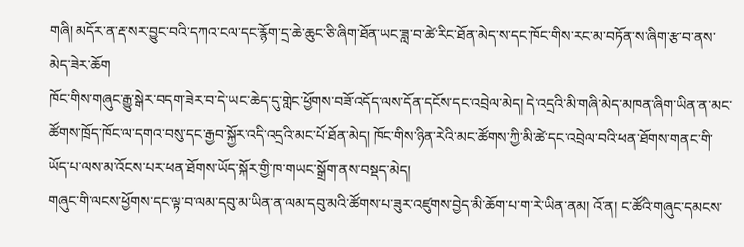གཞི། མདོར་ན་རྡ་སར་བྱུང་བའི་དཀའ་ངལ་དང་རྙོག་དྲ་ཆེ་ཆུང་ཅི་ཞིག་ཐོན་ཡང་ཟླ་བ་ཚེ་རིང་ཐོན་མེད་ས་དང་ཁོང་གིས་རང་མ་བཏོན་ས་ཞིག་རྩ་བ་ནས་མེད་ཟེར་ཆོག
ཁོང་གིས་གཞུང་རྒྱུ་སྒེར་བདག་ཟེར་བ་དེ་ཡང་ཆེད་དུ་གླེང་ཕྱོགས་བཟོ་འདོད་ལས་དོན་དངོས་དང་འབྲེལ་མེད། དེ་འདྲའི་མི་གཞི་མེད་མཁན་ཞིག་ཡིན་ན་མང་ཚོགས་ཁྲོད་ཁོང་ལ་དགའ་བསུ་དང་རྒྱབ་སྐྱོར་འདི་འདྲའི་མང་པོ་ཐོན་མེད། ཁོང་གིས་ཉིན་རེའི་མང་ཚོགས་ཀྱི་མི་ཚེ་དང་འབྲེལ་བའི་ཕན་ཐོགས་གནང་གི་ཡོད་པ་ལས་མ་འོངས་པར་ཕན་ཐོགས་ཡོད་སྐོར་གྱི་ཁ་གཡང་སྒྲོག་ནས་བསྡད་མེད།
གཞུང་གི་ལངས་ཕྱོགས་དང་ལྟ་བ་ལམ་དབུ་མ་ཡིན་ན་ལམ་དབུ་མའི་ཚོགས་པ་ཟུར་འཛུགས་བྱེད་མི་ཆོག་པ་ག་རེ་ཡིན་ནམ། འོ་ན། ང་ཚོའི་གཞུང་དམངས་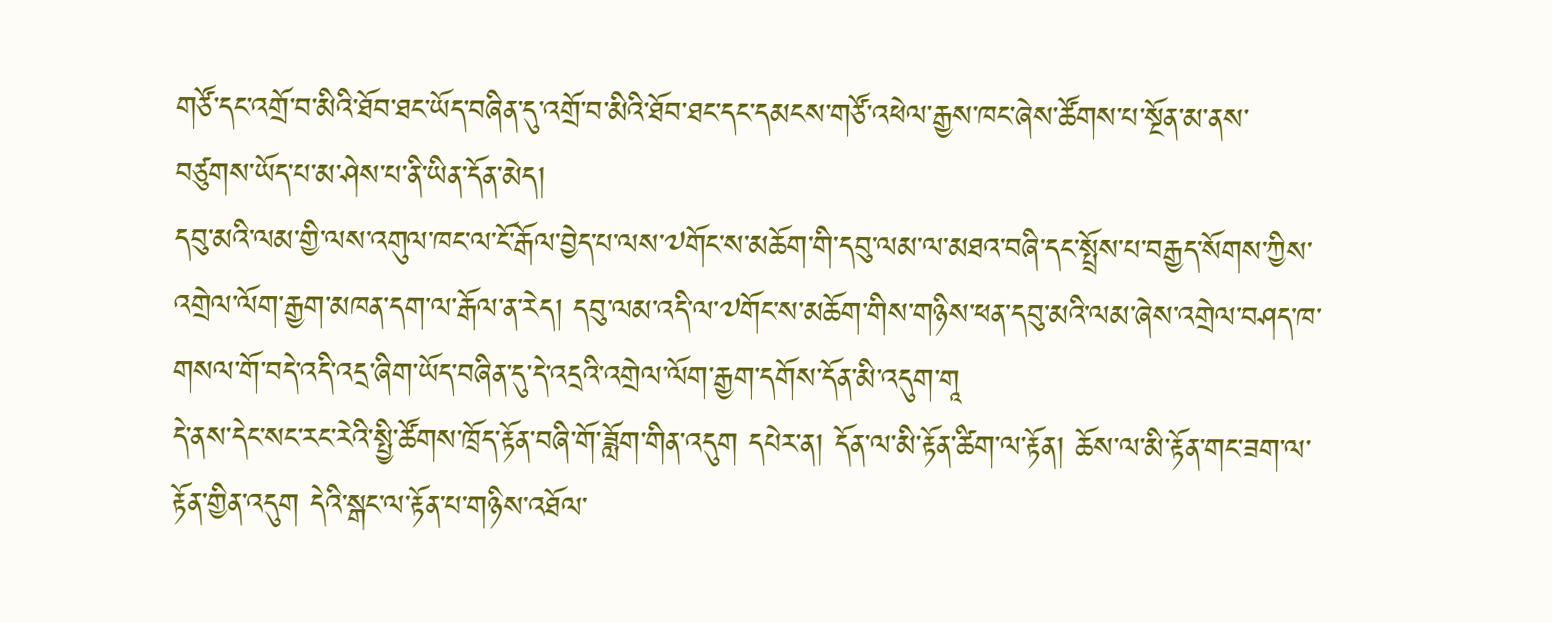གཙོ་དང་འགྲོ་བ་མིའི་ཐོབ་ཐང་ཡོད་བཞིན་དུ་འགྲོ་བ་མིའི་ཐོབ་ཐང་དང་དམངས་གཙོ་འཕེལ་རྒྱས་ཁང་ཞེས་ཚོགས་པ་སྔོན་མ་ནས་བཙུགས་ཡོད་པ་མ་ཤེས་པ་ནི་ཡིན་དོན་མེད།
དབུ་མའི་ལམ་གྱི་ལས་འགུལ་ཁང་ལ་ངོ་རྒོལ་བྱེད་པ་ལས་༧གོང་ས་མཆོག་གི་དབུ་ལམ་ལ་མཐའ་བཞི་དང་སྤྲོས་པ་བརྒྱད་སོགས་ཀྱིས་འགྲེལ་ལོག་རྒྱག་མཁན་དག་ལ་རྒོལ་ན་རེད། དབུ་ལམ་འདི་ལ་༧གོང་ས་མཆོག་གིས་གཉིས་ཕན་དབུ་མའི་ལམ་ཞེས་འགྲེལ་བཤད་ཁ་གསལ་གོ་བདེ་འདི་འདྲ་ཞིག་ཡོད་བཞིན་དུ་དེ་འདྲའི་འགྲེལ་ལོག་རྒྱག་དགོས་དོན་མི་འདུག་གཱ
དེ་ནས་དེང་སང་རང་རེའི་སྤྱི་ཚོགས་ཁྲོད་རྟོན་བཞི་གོ་ཟློག་གིན་འདུག དཔེར་ན། དོན་ལ་མི་རྟོན་ཚིག་ལ་རྟོན། ཆོས་ལ་མི་རྟོན་གང་ཟག་ལ་རྟོན་གྱིན་འདུག དེའི་སྒང་ལ་རྟོན་པ་གཉིས་འཐོལ་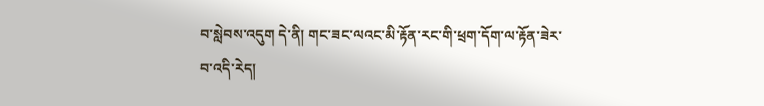བ་སླེབས་འདུག དེ་ནི། གང་ཟང་ལའང་མི་རྟོན་རང་གི་ཕྲག་དོག་ལ་རྟོན་ཟེར་བ་འདི་རེད།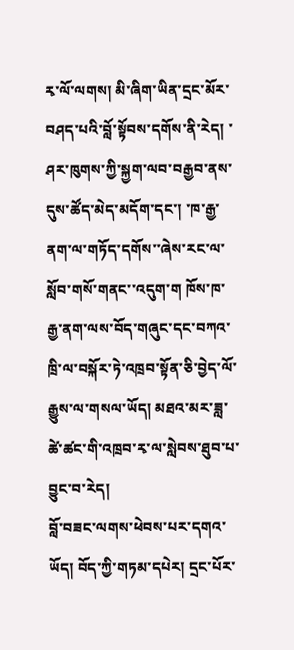རྭ་ལོ་ལགས། མི་ཞིག་ཡིན་དྲང་མོར་བཤད་པའི་བློ་སྟོབས་དགོས་ནི་རེད། ་ཤར་ཁུགས་ཀྱི་སྐྱག་ལབ་བརྒྱབ་ནས་དུས་ཚོད་མེད་མདོག་དང་། ་ཁ་རྒྱ་ནག་ལ་གཏོད་དགོས་་ཞེས་རང་ལ་སློབ་གསོ་གནང་་འདུག་ག ཁོས་ཁ་རྒྱ་ནག་ལས་བོད་གཞུང་དང་བཀའ་ཁྲི་ལ་བསྐོར་ཏེ་འཁྲབ་སྟོན་ཅི་བྱེད་ལོ་རྒྱུས་ལ་གསལ་ཡོད། མཐའ་མར་ཟླ་ཚེ་ཚང་གི་འཁྲབ་རྭ་ལ་སླེབས་ཐུབ་པ་བྱུང་བ་རེད།
བློ་བཟང་ལགས་ཕེབས་པར་དགའ་ཡོད། བོད་ཀྱི་གཏམ་དཔེར། དྲང་པོར་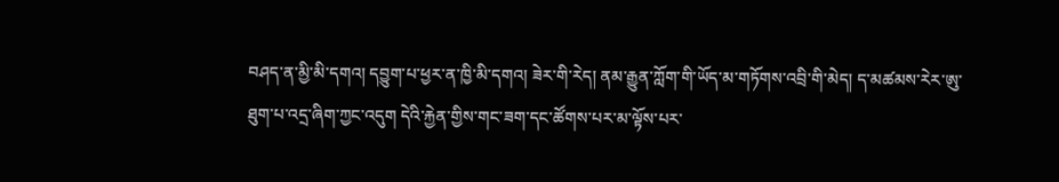བཤད་ན་མྱི་མི་དགའ། དབྱུག་པ་ཕྱར་ན་ཁྱི་མི་དགའ། ཟེར་གི་རེད། ནམ་རྒྱུན་ཀློག་གི་ཡོད་མ་གཏོགས་འབྲི་གི་མེད། ད་མཚམས་རེར་ཨུ་ཐུག་པ་འདྲ་ཞིག་ཀྱང་འདུག དེའི་རྐྱེན་གྱིས་གང་ཟག་དང་ཚོགས་པར་མ་ལྟོས་པར་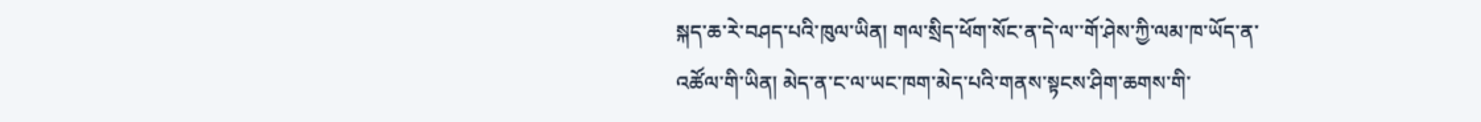སྐད་ཆ་རེ་བཤད་པའི་ཁུལ་ཡིན། གལ་སྲིད་ཕོག་སོང་ན་དེ་ལ་་གོ་ཤེས་ཀྱི་ལམ་ཁ་ཡོད་ན་འཚོལ་གི་ཡིན། མེད་ན་ང་ལ་ཡང་ཁག་མེད་པའི་གནས་སྟངས་ཤིག་ཆགས་གི་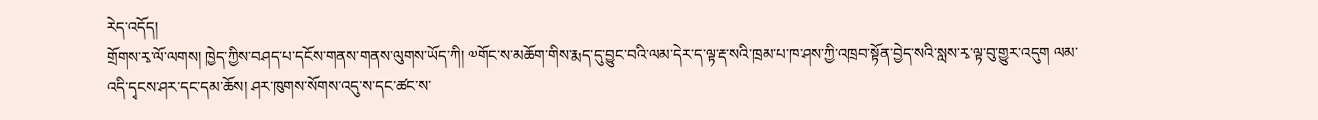རེད་འདོད།
གྲོགས་རྭ་ལོ་ལགས། ཁྱེད་ཀྱིས་བཤད་པ་དངོས་གནས་གནས་ལུགས་ཡོད་ཀི། ༧གོང་ས་མཆོག་གིས་རྨད་དུ་བྱུང་བའི་ལམ་དེར་ད་ལྟ་རྡ་སའི་ཁྲམ་པ་ཁ་ཤས་ཀྱི་འཁྲབ་སྟོན་བྱེད་སའི་སླས་རྭ་ལྟ་བུ་གྱུར་འདུག ལམ་འདི་དྭངས་ཤར་དང་དམ་ཆོས། ཤར་ཁུགས་སོགས་འདུ་ས་དང་ཚང་ས་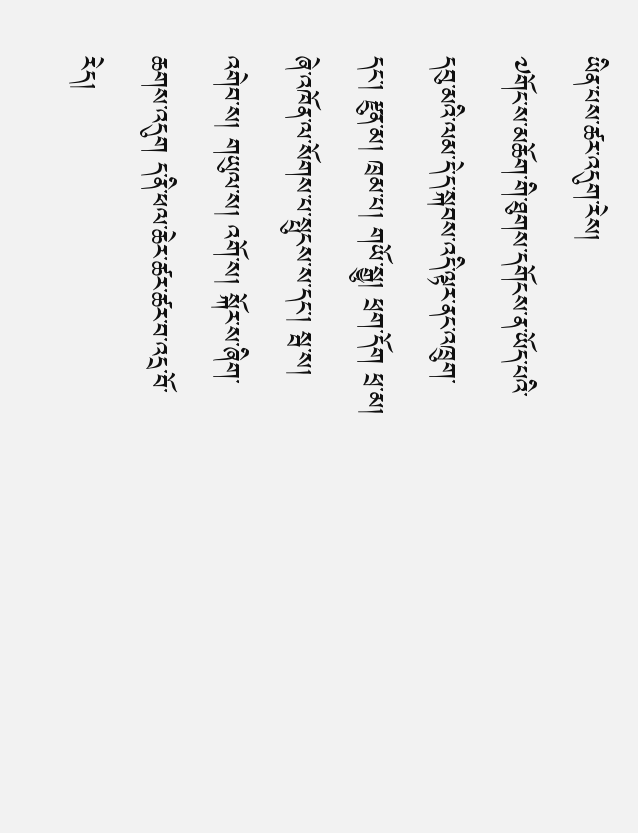ཡིན་པས་ཚར་འདུག་རེས།
༧གོང་ས་མཆོག་གི་ཐུགས་དགོངས་ན་ཡོད་པའི་དབུ་མའི་ལམ་དེ་ད་སྐབས་འདི་ལྟར་ནང་འཁྲུག་དང་། རྫུན་མ། ཁྲམ་པ། གཡོ་སྒྱུ། ཕྲག་དོག ཕྲ་མ། ཞེ་འཁོན་ལ་སོགས་པ་སྤུངས་ས་དང་། སྦ་ས། འགེབ་ས། གཡུལ་ས། འགོ་ས། སྐོར་ས་ཞིག་ཆགས་འདུག ད་ནི་ཕལ་ཆེར་ཚར་ཚར་བ་འདྲ་བོ་རེད།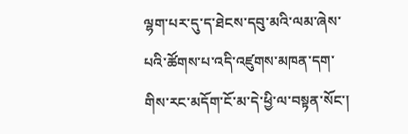ལྷག་པར་དུ་ད་ཐེངས་དབུ་མའི་ལམ་ཞེས་པའི་ཚོགས་པ་འདི་འཛུགས་མཁན་དག་གིས་རང་མདོག་ངོ་མ་དེ་ཕྱི་ལ་བསྟན་སོང་།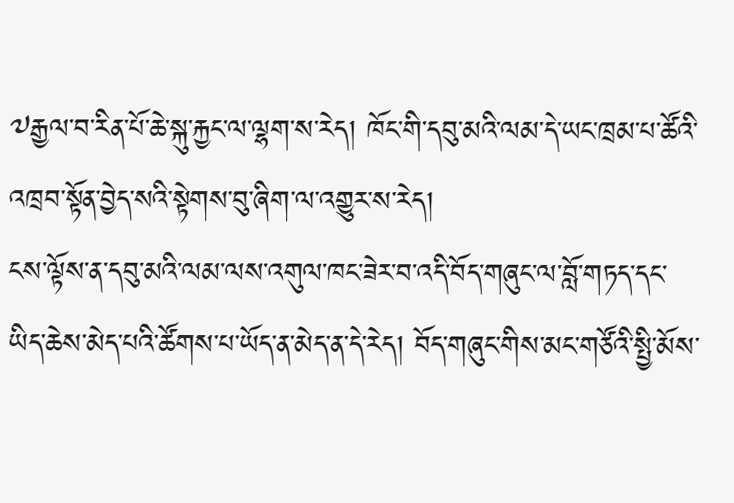༧རྒྱལ་བ་རིན་པོ་ཆེ་སྐུ་རྐྱང་ལ་ལྷག་ས་རེད། ཁོང་གི་དབུ་མའི་ལམ་དེ་ཡང་ཁྲམ་པ་ཚོའི་འཁྲབ་སྟོན་བྱེད་སའི་སྟེགས་བུ་ཞིག་ལ་འགྱུར་ས་རེད།
ངས་ལྟོས་ན་དབུ་མའི་ལམ་ལས་འགུལ་ཁང་ཟེར་བ་འདི་བོད་གཞུང་ལ་བློ་གཏད་དང་ཡིད་ཆེས་མེད་པའི་ཚོགས་པ་ཡོད་ན་མེད་ན་དེ་རེད། བོད་གཞུང་གིས་མང་གཙོའི་སྤྱི་མོས་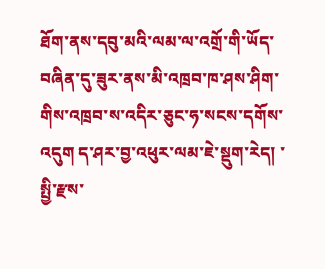ཐོག་ནས་དབུ་མའི་ལམ་ལ་འགྲོ་གི་ཡོད་བཞིན་དུ་ཟུར་ནས་མི་འཁྲབ་ཁ་ཤས་ཤིག་གིས་འཁྲབ་ས་འདིར་ཅུང་ཧ་སངས་དགོས་འདུག ད་ཤར་བྱ་འཕུར་ལམ་ཇེ་སྡུག་རེད། ་སྤྱི་རྫས་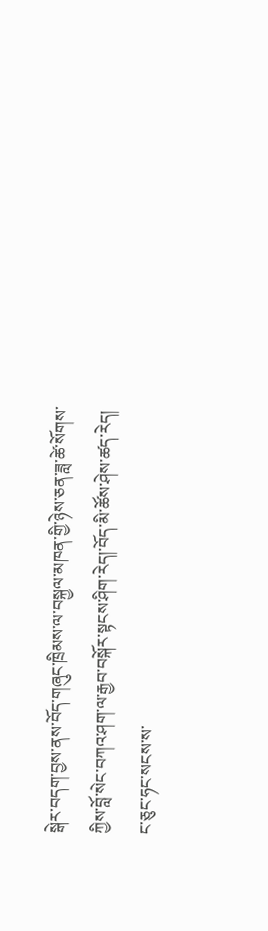སྒེར་བདག་བྱས་ནས་བོད་གཞུང་ཁྲིམས་ལ་བསྐྱལ་མཁན་གྱི་ཉེས་ཅན་ཟླ་ཚེ་སོགས་ཀྱིས་བློ་སེང་བཀའ་ཤག་ལ་རྒྱབ་བསྐོར་སྟངས་ཤིག་རེད།་བོད་མི་ཚོས་ཤེས་ཚད་རེད།
ང་ཅུང་ཧང་སངས་ས་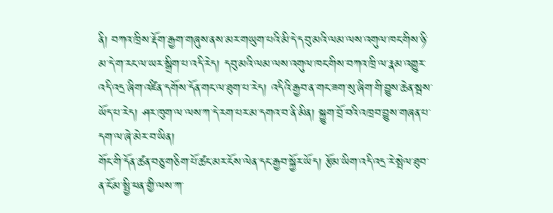ནི། བཀའ་ཁྲིས་རྡོག་རྒྱག་གཞུས་ནས་མར་གཡུག་པའི་མི་དེ་དབུ་མའི་ལམ་ལས་འགུལ་ཁང་གིས་ཉི་མ་དེ་ག་རང་ལ་ཡར་སྒྲིག་པ་འདི་རེད། དབུ་མའི་ལམ་ལས་འགུལ་ཁང་གིས་བཀའ་ཁྲི་ལ་རྣམ་འགྱུར་འདི་འདྲ་ཞིག་འཛིན་དགོས་དོན་གང་ལ་ཐུག་པ་རེད། འདིའི་རྒྱབ་ན་གང་ཟག་སུ་ཞིག་གི་བྱུས་ཆེན་སྦས་ཡོད་པ་རེད། ཤར་ཁུག་ལ་ལས་ཀ་དེ་རག་པར་མ་དགའ་བ་ནི་མིན། སྐྱུག་བྲོ་བའི་འཁྲབ་བྱུས་གཞན་པ་དག་ལ་ཞེ་མེར་བ་ཡིན།
གོང་གི་དོན་ཚན་བཅུ་གཅིག་པོ་ཚང་མར་ངོས་ལེན་དང་རྒྱབ་སྐྱོར་ཡོད། རྩོམ་ཡིག་འདི་འདྲ་རེ་སྤེལ་ཐུབ་ན་ངོ་མ་སྤྱི་ཕན་གྱི་ལས་ཀ་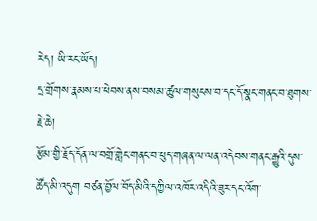རེད། ཡི་རང་ཡོད།
དྲ་གྲོགས་རྣམས་པ་ཕེབས་ནས་བསམ་ཚུལ་གསུངས་བ་དང་དོ་སྣང་གནང་བ་ཐུགས་རྗེ་ཆེ།
རྩོམ་གྱི་རྗོད་དོན་ལ་བགྲོ་གླེང་གནང་བ་ཕུད་གཞན་ལ་ལན་འདེབས་གནང་རྒྱུའི་དུས་ཚོད་མི་འདུག བཙན་བྱོལ་བོད་མིའི་དཀྱིལ་འཁོར་འདིའི་ཟུར་དང་འོག་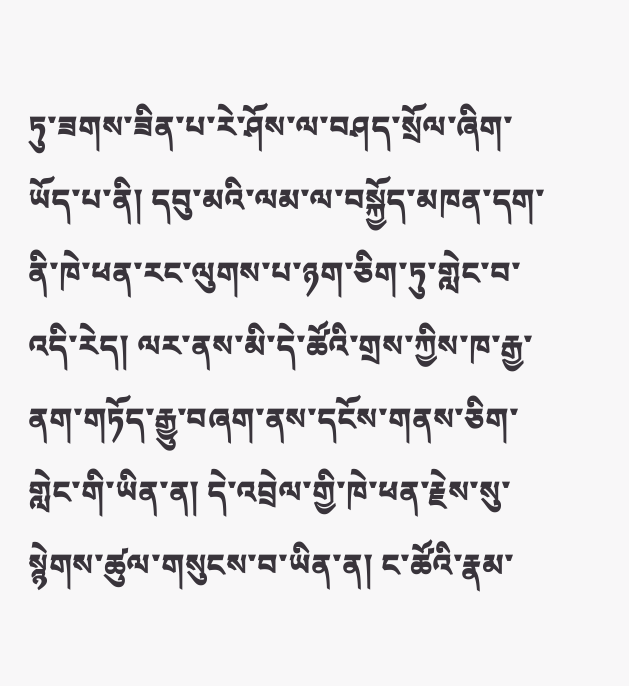ཏུ་ཟགས་ཟིན་པ་རེ་ཤོས་ལ་བཤད་སྲོལ་ཞིག་ཡོད་པ་ནི། དབུ་མའི་ལམ་ལ་བསྐྱོད་མཁན་དག་ནི་ཁེ་ཕན་རང་ལུགས་པ་ཉག་ཅིག་ཏུ་གླེང་བ་འདི་རེད། ལར་ནས་མི་དེ་ཚོའི་གྲས་ཀྱིས་ཁ་རྒྱ་ནག་གཏོད་རྒྱུ་བཞག་ནས་དངོས་གནས་ཅིག་གླེང་གི་ཡིན་ན། དེ་འབྲེལ་གྱི་ཁེ་ཕན་རྗེས་སུ་སྙེགས་ཚུལ་གསུངས་བ་ཡིན་ན། ང་ཚོའི་རྣམ་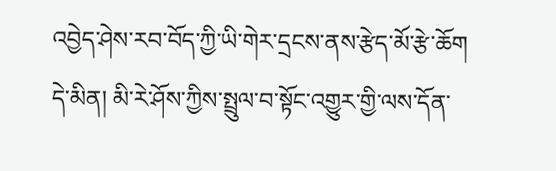འབྱེད་ཤེས་རབ་བོད་ཀྱི་ཡི་གེར་དྲངས་ནས་རྩེད་མོ་རྩེ་ཆོག དེ་མིན། མི་རེ་ཤོས་ཀྱིས་སྤྲུལ་བ་སྟོང་འགྱུར་གྱི་ལས་དོན་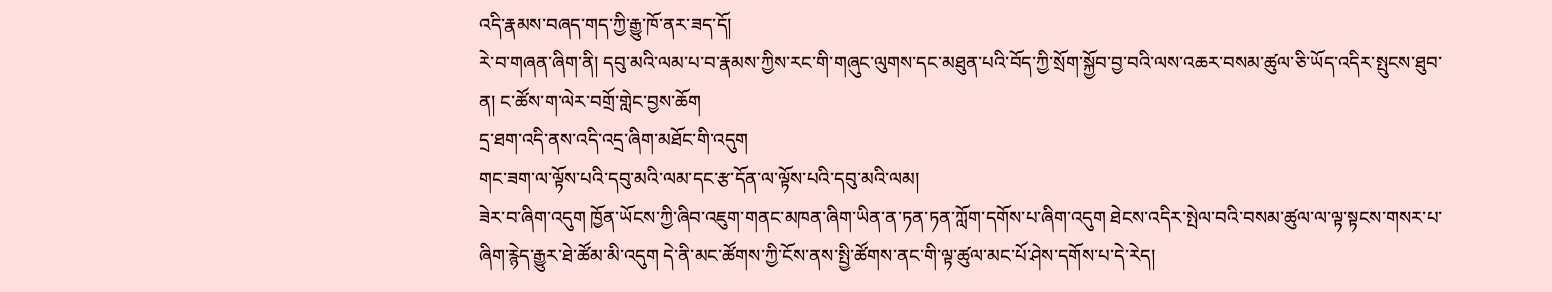འདི་རྣམས་བཞད་གད་ཀྱི་རྒྱུ་ཁོ་ནར་ཟད་དོ།
རེ་བ་གཞན་ཞིག་ནི། དབུ་མའི་ལམ་པ་བ་རྣམས་ཀྱིས་རང་གི་གཞུང་ལུགས་དང་མཐུན་པའི་བོད་ཀྱི་སྲོག་སྐྱོབ་བྱ་བའི་ལས་འཆར་བསམ་ཚུལ་ཅི་ཡོད་འདིར་སྤུངས་ཐུབ་ན། ང་ཚོས་ག་ལེར་བགྲོ་གླེང་བྱས་ཆོག
དྲ་ཐག་འདི་ནས་འདི་འདྲ་ཞིག་མཐོང་གི་འདུག
གང་ཟག་ལ་ལྟོས་པའི་དབུ་མའི་ལམ་དང་རྩ་དོན་ལ་ལྟོས་པའི་དབུ་མའི་ལམ།
ཟེར་བ་ཞིག་འདུག ཁྱོན་ཡོངས་ཀྱི་ཞིབ་འཇུག་གནང་མཁན་ཞིག་ཡིན་ན་ཏན་ཏན་ཀློག་དགོས་པ་ཞིག་འདུག ཐེངས་འདིར་སྤེལ་བའི་བསམ་ཚུལ་ལ་ལྟ་སྟངས་གསར་པ་ཞིག་རྙེད་རྒྱུར་ཐེ་ཚོམ་མི་འདུག དེ་ནི་མང་ཚོགས་ཀྱི་ངོས་ནས་སྤྱི་ཚོགས་ནང་གི་ལྟ་ཚུལ་མང་པོ་ཤེས་དགོས་པ་དེ་རེད།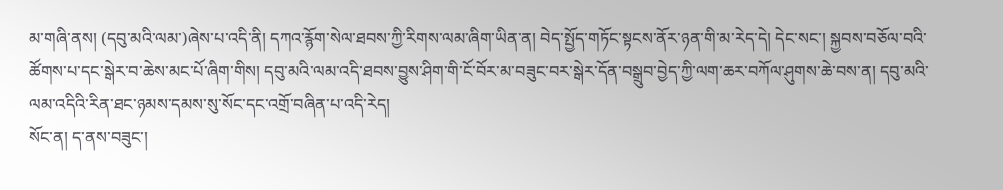མ་གཞི་ནས། (དབུ་མའི་ལམ་)ཞེས་པ་འདི་ནི། དཀའ་རྙོག་སེལ་ཐབས་ཀྱི་རིགས་ལམ་ཞིག་ཡིན་ན། བེད་སྤྱོད་གཏོང་སྟངས་ནོར་ཉན་གི་མ་རེད་དེ། དེང་སང་། སྐྱབས་བཅོལ་བའི་ཚོགས་པ་དང་སྒེར་བ་ཆེས་མང་པོ་ཞིག་གིས། དབུ་མའི་ལམ་འདི་ཐབས་བྱུས་ཤིག་གི་ངོ་བོར་མ་བཟུང་བར་སྒེར་དོན་བསྒྲུབ་བྱེད་ཀྱི་ལག་ཆར་བཀོལ་ཤུགས་ཆེ་བས་ན། དབུ་མའི་ལམ་འདིའི་རིན་ཐང་ཉམས་དམས་སུ་སོང་དང་འགྲོ་བཞིན་པ་འདི་རེད།
སོང་ན། ད་ནས་བཟུང་།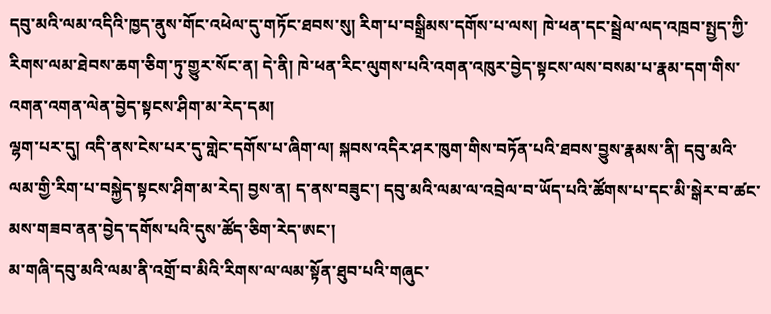དབུ་མའི་ལམ་འདིའི་ཁྱད་ནུས་གོང་འཕེལ་དུ་གཏོང་ཐབས་སུ། རིག་པ་བསྒྲིམས་དགོས་པ་ལས། ཁེ་ཕན་དང་སྦྲེལ་ལད་འཁྲབ་སྤྱད་ཀྱི་རིགས་ལམ་ཐེབས་ཆག་ཅིག་ཏུ་གྱུར་སོང་ན། དེ་ནི། ཁེ་ཕན་རིང་ལུགས་པའི་འགན་འཁུར་བྱེད་སྟངས་ལས་བསམ་པ་རྣམ་དག་གིས་འགན་འགན་ལེན་བྱེད་སྟངས་ཤིག་མ་རེད་དམ།
ལྷག་པར་དུ། འདི་ནས་ངེས་པར་དུ་གླེང་དགོས་པ་ཞིག་ལ། སྐབས་འདིར་ཤར་ཁུག་གིས་བཏོན་པའི་ཐབས་བྱུས་རྣམས་ནི། དབུ་མའི་ལམ་གྱི་རིག་པ་བསྐྱེད་སྟངས་ཤིག་མ་རེད། བྱས་ན། ད་ནས་བཟུང་། དབུ་མའི་ལམ་ལ་འབྲེལ་བ་ཡོད་པའི་ཚོགས་པ་དང་མི་སྒེར་བ་ཚང་མས་གཟབ་ནན་བྱེད་དགོས་པའི་དུས་ཚོད་ཅིག་རེད་ཨང་།
མ་གཞི་དབུ་མའི་ལམ་ནི་འགྲོ་བ་མིའི་རིགས་ལ་ལམ་སྟོན་ཐུབ་པའི་གཞུང་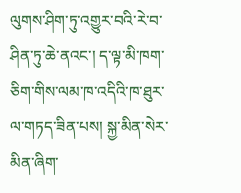ལུགས་ཤིག་ཏུ་འགྱུར་བའི་རེ་བ་ཤིན་ཏུ་ཆེ་ནའང་། ད་ལྟ་མི་ཁག་ཅིག་གིས་ལམ་ཁ་འདིའི་ཁ་ཐུར་ལ་གཏད་ཟིན་པས། སྐྱ་མིན་སེར་མིན་ཞིག་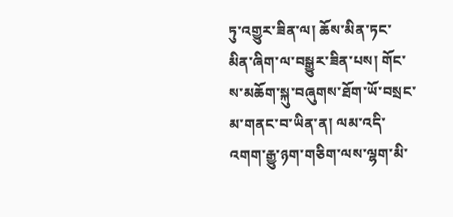ཏུ་འགྱུར་ཟིན་ལ། ཆོས་མིན་ཏང་མིན་ཞིག་ལ་བསྒྱུར་ཟིན་པས། གོང་ས་མཆོག་སྐུ་བཞུགས་ཐོག་ཡོ་བསྲང་མ་གནང་བ་ཡིན་ན། ལམ་འདི་འགག་རྒྱུ་ཉག་གཅིག་ལས་ལྷག་མི་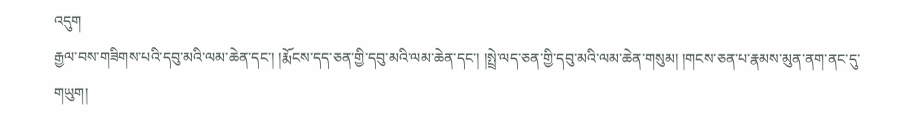འདུག
རྒྱལ་བས་གཟིགས་པའི་དབུ་མའི་ལམ་ཆེན་དང་། །རྨོངས་དད་ཅན་གྱི་དབུ་མའི་ལམ་ཆེན་དང་། །སྤྲེ་ལད་ཅན་གྱི་དབུ་མའི་ལམ་ཆེན་གསུམ། །གངས་ཅན་པ་རྣམས་མུན་ནག་ནང་དུ་གཡུག།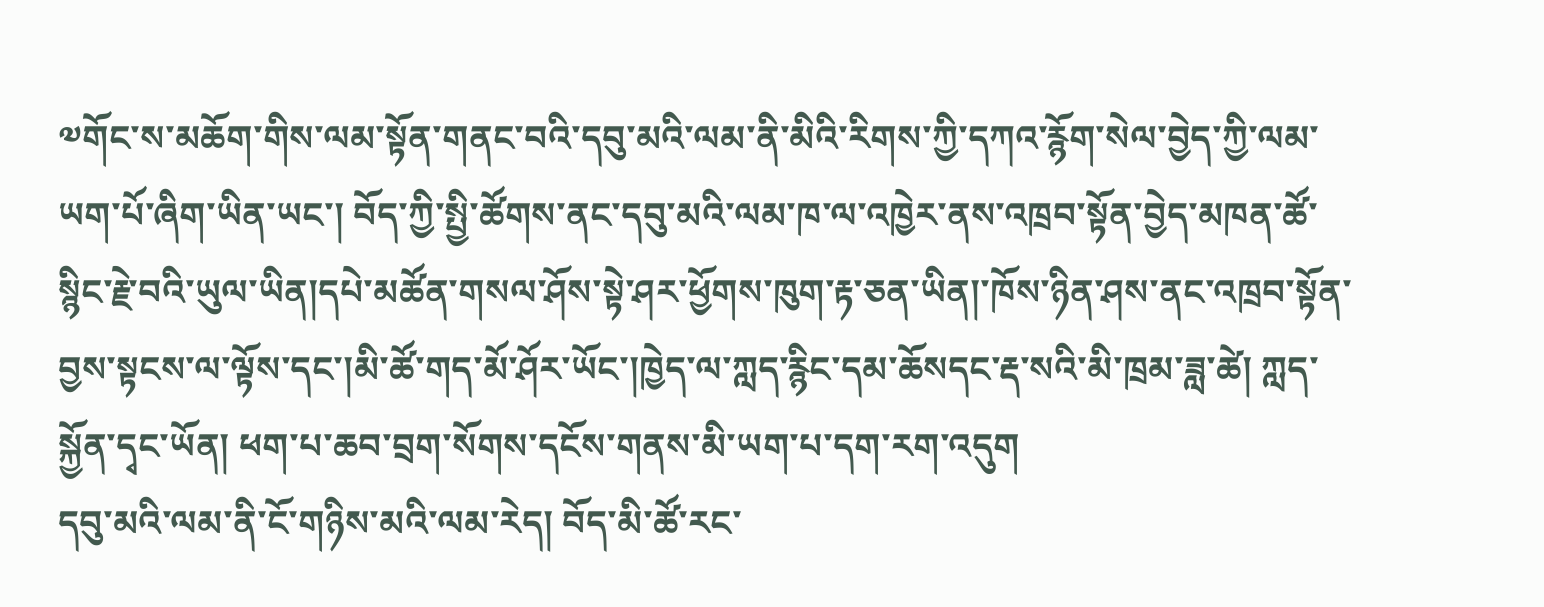༧གོང་ས་མཆོག་གིས་ལམ་སྟོན་གནང་བའི་དབུ་མའི་ལམ་ནི་མིའི་རིགས་ཀྱི་དཀའ་རྙོག་སེལ་བྱེད་ཀྱི་ལམ་ཡག་པོ་ཞིག་ཡིན་ཡང་། བོད་ཀྱི་སྤྱི་ཚོགས་ནང་དབུ་མའི་ལམ་ཁ་ལ་འཁྱེར་ནས་འཁྲབ་སྟོན་བྱེད་མཁན་ཚོ་སྙིང་རྗེ་བའི་ཡུལ་ཡིན།དཔེ་མཚོན་གསལ་ཤོས་སྟེ་ཤར་ཕྱོགས་ཁུག་རྟ་ཅན་ཡིན།་ཁོས་ཉིན་ཤས་ནང་འཁྲབ་སྟོན་བྱས་སྟངས་ལ་ལྟོས་དང་།མི་ཚོ་གད་མོ་ཤོར་ཡོང་།ཁྱེད་ལ་ཀླད་རྙིང་དམ་ཆོསདང་རྡ་སའི་མི་ཁྲམ་ཟླ་ཚེ། ཀླད་སྐྱོན་དྭང་ཡོན། ཕག་པ་ཆབ་བྲག་སོགས་དངོས་གནས་མི་ཡག་པ་དག་རག་འདུག
དབུ་མའི་ལམ་ནི་ངོ་གཉིས་མའི་ལམ་རེད། བོད་མི་ཚོ་རང་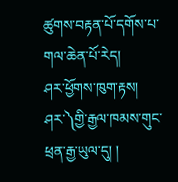ཚུགས་བརྟན་པོ་དགོས་པ་གལ་ཆེན་པོ་རེད།
ཤར་ཕྱོགས་ཁུག་རྟས།
ཤར་༽གྱི་རྒྱལ་ཁམས་གུང་ཕྲན་རྒྱ་ཡུལ་དུ། །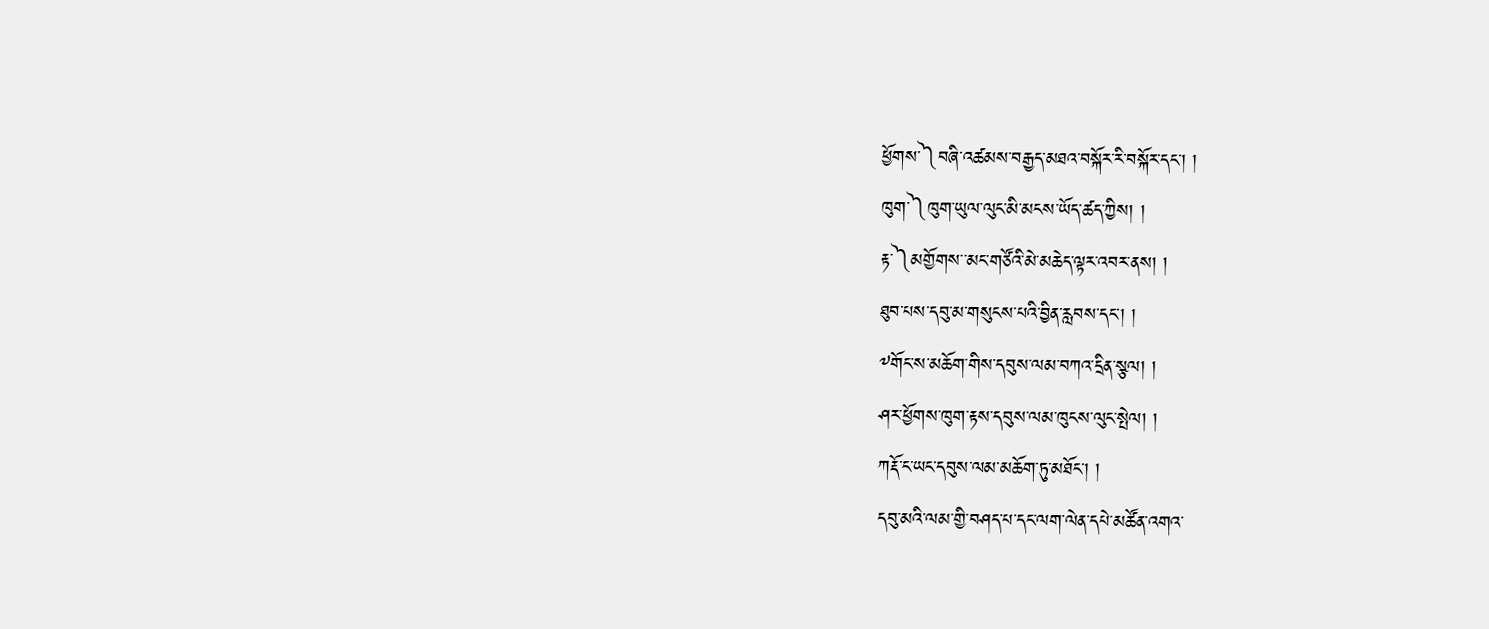ཕྱོགས་༽བཞི་འཚམས་བརྒྱད་མཐའ་བསྐོར་རི་བསྐོར་དང་། །
ཁུག་༽ཁུག་ཡུལ་ལུང་མི་མངས་ཡོད་ཚད་ཀྱིས། །
རྟ་༽མགྱོགས་་མང་གཙོའི་མེ་མཆེད་ལྟར་འབར་ནས། །
ཐུབ་པས་དབུ་མ་གསུངས་པའི་བྱིན་རླབས་དང་། །
༸གོང་ས་མཆོག་གིས་དབུས་ལམ་བཀའ་དྲིན་སྩལ། །
ཤར་ཕྱོགས་ཁུག་རྟས་དབུས་ལམ་ཁུངས་ལུང་སྤེལ། །
ཀརྡོ་ང་ཡང་དབུས་ལམ་མཆོག་ཏུ་མཐོང་། །
དབུ་མའི་ལམ་གྱི་བཤད་པ་དང་ལག་ལེན་དཔེ་མཚོན་འགའ་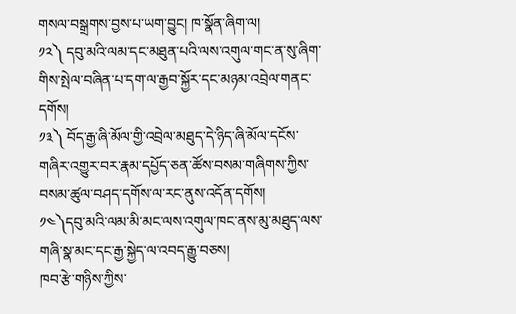གསལ་བསྒྲགས་བྱས་པ་ཡག་བྱུང། ཁ་སྣོན་ཞིག་ལ།
༡༢༽ དབུ་མའི་ལམ་དང་མཐུན་པའི་ལས་འགུལ་གང་ན་སུ་ཞིག་གིས་སྤེལ་བཞིན་པ་དག་ལ་རྒྱབ་སྐྱོར་དང་མཉམ་འབྲེལ་གནང་དགོས།
༡༣༽ བོད་རྒྱ་ཞི་མོལ་གྱི་འབྲེལ་མཐུད་དེ་ཉིད་ཞི་མོལ་དངོས་གཞིར་འགྱུར་བར་རྣམ་དཔྱོད་ཅན་ཚོས་བསམ་གཞིགས་ཀྱིས་བསམ་ཚུལ་བཤད་དགོས་ལ་རང་ནུས་འདོན་དགོས།
༡༤༽དབུ་མའི་ལམ་མི་མང་ལས་འགུལ་ཁང་ནས་མུ་མཐུད་ལས་གཞི་སྣ་མང་དང་རྒྱ་སྐྱེད་ལ་འབད་རྒྱུ་བཅས།
ཁབ་རྩེ་གཉིས་ཀྱིས་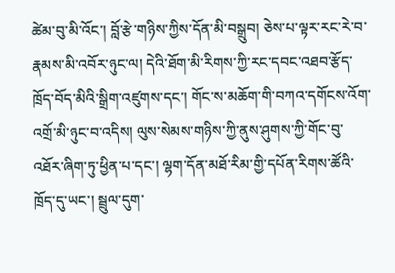ཚེམ་བུ་མི་འོང་། བློ་རྩེ་གཉིས་ཀྱིས་དོན་མི་བསྒྲུབ། ཅེས་པ་ལྟར་རང་རེ་བ་རྣམས་མི་འབོར་ཉུང་ལ། དེའི་ཐོག་མི་རིགས་ཀྱི་རང་དབང་འཐབ་རྩོད་ཁྲོད་བོད་མིའི་སྒྲིག་འཛུགས་དང་། གོང་ས་མཆོག་གི་བཀའ་དགོངས་འོག་འགྲོ་མི་ཉུང་བ་འདིས། ལུས་སེམས་གཉིས་ཀྱི་ནུས་ཤུགས་ཀྱི་གོང་བུ་འཐོར་ཞིག་ཏུ་ཕྱིན་པ་དང་། ལྷག་དོན་མཐོ་རིམ་གྱི་དཔོན་རིགས་ཚོའི་ཁྲོད་དུ་ཡང་། སྦྲུལ་དུག་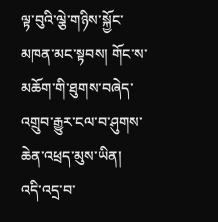ལྟ་བུའི་ལྕེ་གཉིས་སྐྱོང་མཁན་མང་སྟབས། གོང་ས་མཆོག་གི་ཐུགས་བཞེད་འགྲུབ་རྒྱུར་ངལ་བ་ཤུགས་ཆེན་འཕྲད་མུས་ཡིན།
འདི་འདྲ་བ་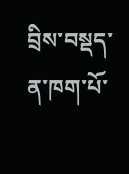བྲིས་བསྡད་ན་ཁག་པོ་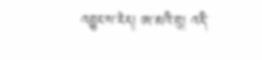འབྱུང་ས་རེད། ཨ་མའི་བུ། འདི་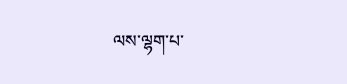ལས་ལྷག་པ་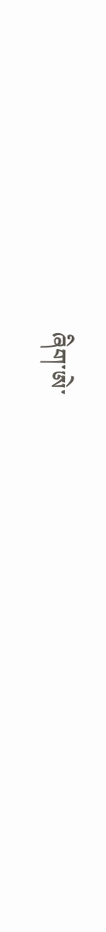ཞིག་ཨེ་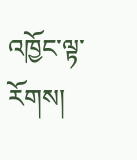འཁྱོང་ལྟ་རོགས།